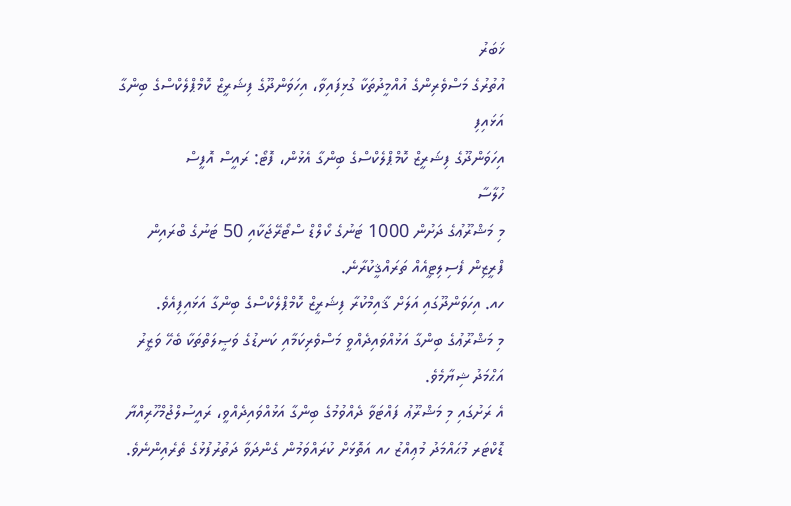ޚަބަރު
އުތުރުގެ މަސްވެރިންގެ އުއްމީދުތަކާ ގުޅިފައިވާ، އިހަވަންދޫގެ ފިޝަރީޒް ކޮމްޕްލެކްސްގެ ބިންގާ އަޅައިފި
އިހަވަންދޫގެ ފިޝަރީޒް ކޮމްޕްލެކްސްގެ ބިންގާ އެޅުން، ފޮޓޯ: ރައީސް އޮފީސް
ހުލާސާ
މި މަޝްރޫޢުގެ ދަށުން 1000 ޓަނުގެ ކޯލްޑް ސްޓޯރޭޖަކާއި 50 ޓަނުގެ ބްރައިން ފްރީޒިން ފެސިލިޓީއެއް ތަރައްޤީކުރާނެ.
ހއ. އިހަވަންދޫގައި އަލަށް ޤާއިމްކުރާ ފިޝަރީޒް ކޮމްޕްލެކްސްގެ ބިންގާ އަޅައިފިއެވެ.
މި މަޝްރޫޢުގެ ބިންގާ އަޅުއްވައިދެއްވީ މަސްވެރިކަމާއި ކަނޑުގެ ވަޞީލަތްތަކާ ބެހޭ ވަޒީރު އަޙްމަދު ޝިޔާމެވެ.
އެ ރަށުގައި މި މަޝްރޫޢު ފައްޓަވާ ދެއްވުމުގެ ބިންގާ އަޅުއްވައިދެއްވީ، ރައީސުލްޖުމްހޫރިއްޔާ ޑޮކްޓަރ މުޙައްމަދު މުޢިއްޒު ހއ އަތޮޅަށް ކުރައްވަމުން ގެންދަވާ ދަތުރުފުޅުގެ ތެރެއިންނެވެ.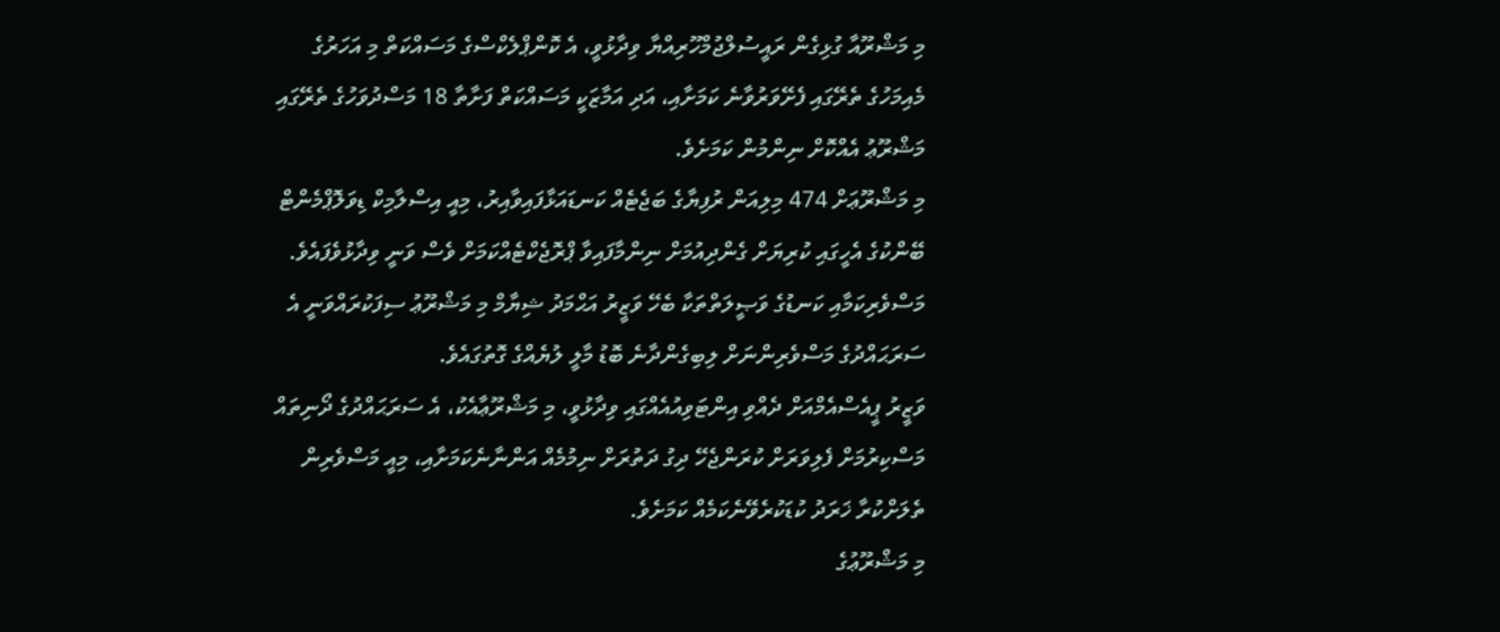މި މަޝްރޫއާ ގުޅިގެން ރައީސުލްޖުމްހޫރިއްޔާ ވިދާޅުވީ، އެ ކޮންޕްލެކްސްގެ މަސައްކަތް މި އަހަރުގެ މެއިމަހުގެ ތެރޭގައި ފެށޭވަރުވާނެ ކަމަށާއި، އަދި އަމާޒަކީ މަސައްކަތް ފަށާތާ 18 މަސްދުވަހުގެ ތެރޭގައި މަޝްރޫޢު އެއްކޮށް ނިންމުން ކަމަށެވެ.
މި މަޝްރޫޢަށް 474 މިލިއަން ރުފިޔާގެ ބަޖެޓެއް ކަނޑައަޅާފައިވާއިރު، މިއީ އިސްލާމިކް ޑިވަލޮޕްމެންޓް ބޭންކުގެ އެހީގައި ކުރިޔަށް ގެންދިއުމަށް ނިންމާފައިވާ ޕްރޮޖެކްޓެއްކަމަށް ވެސް ވަނީ ވިދާޅުވެފައެވެ.
މަސްވެރިކަމާއި ކަނޑުގެ ވަޞީލަތްތަކާ ބެހޭ ވަޒީރު އަޙްމަދު ޝިޔާމް މި މަޝްރޫޢު ސިފަކުރައްވަނީ އެ ސަރަޙައްދުގެ މަސްވެރިންނަށް ލިބިގެންދާނެ ބޮޑު މާލީ ލުޔެއްގެ ގޮތުގައެވެ.
ވަޒީރު ޕީއެސްއެމްއަށް ދެއްވި އިންޓަވިއުއެއްގައި ވިދާޅުވީ، މި މަޝްރޫޢާއެކު، އެ ސަރަޙައްދުގެ ދޯނިތައް މަސްކިރުމަށް ފެލިވަރަށް ކުރަންޖެހޭ ދިގު ދަތުރަށް ނިމުމެއް އަންނާނެކަމަށާއި، މިއީ މަސްވެރިން ތެލަށްކުރާ ޚަރަދު ކުޑަކުރެވޭނެކަމެއް ކަމަށެވެ.
މި މަޝްރޫޢުގެ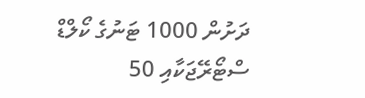ދަށުން 1000 ޓަނުގެ ކޯލްޑް ސްޓޯރޭޖަކާއި 50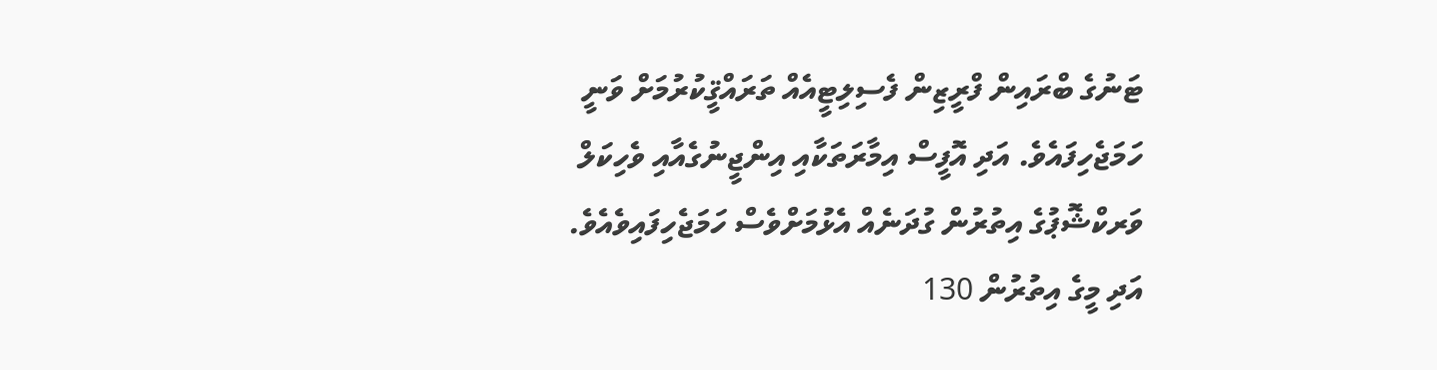ޓަނުގެ ބްރައިން ފްރީޒިން ފެސިލިޓީއެއް ތަރައްޤީކުރުމަށް ވަނީ ހަމަޖެހިފައެވެ. އަދި އޮފީސް އިމާރަތަކާއި އިންޖީނުގެއާއި ވެހިކަލް ވަރކްޝޮޕުގެ އިތުރުން ގުދަނެއް އެޅުމަށްވެސް ހަމަޖެހިފައިވެއެވެ.
އަދި މީގެ އިތުރުން 130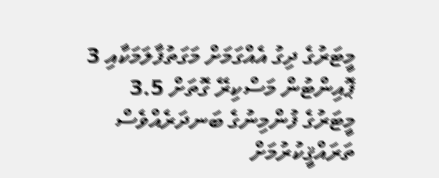މީޓަރުގެ ދިގު އެއްގަމަށް މަގަތުފާލަމަކާއި 3 ޕޮއިންޓުން މަސްކިރޭ ގޮތަށް 3.5 މީޓަރުގެ ފުންމިނުގެ ބަނދަރެއްވެސް ތަރައްޤީކުރުމަށް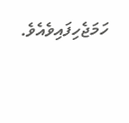ހަމަޖެހިފައިވެއެވެ.